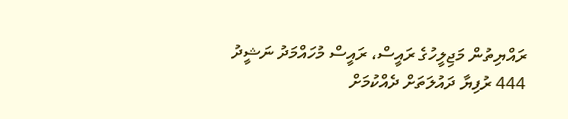ރައްޔިތުން މަޖިލީހުގެ ރައީސް، ރައީސް މުހައްމަދު ނަޝީދު 444 ރުފިޔާ ދައުލަތަށް ދެއްކުމަށް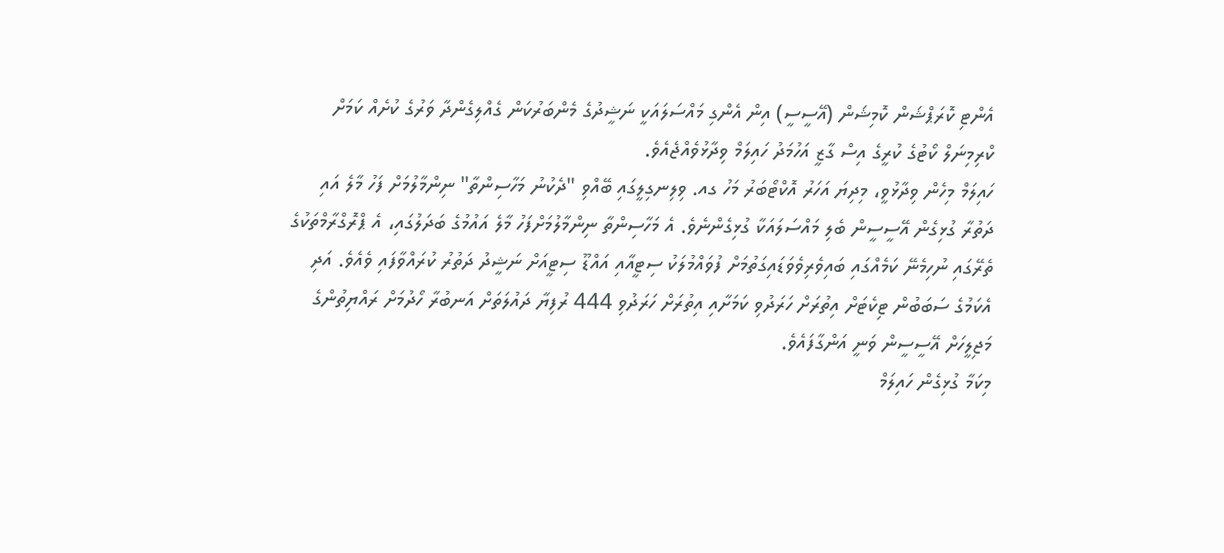އެންޓި ކޮރަޕްޝަން ކޮމިޝަން (އޭސީސީ) އިން އެންގި މައްސަލައަކީ ނަޝީދުގެ މެންބަރުކަން ގެއްލިގެންދާ ވަރުގެ ކުށެއް ކަމަށް ކްރިމިނަލް ކޯޓުގެ ކުރީގެ އިސް ގާޒީ އަހުމަދު ހައިލަމް ވިދާޅުވެއްޖެއެވެ.
ހައިލަމް މިހެން ވިދާޅުވީ، މިދިޔަ އަހަރު އޮކްޓޯބަރު މަހު ގއ. ވިލިނގިލީގައި ބޭއްވި "ދެކުނު މަހާސިންތާ" ނިންމާލުމަށް ފަހު މާލެ އައި ދަތުރާ ގުޅިގެން އޭސީސީން ބެލި މައްސަލައަކާ ގުޅިގެންނެވެ. އެ މަހާސިންތާ ނިންމާލުމަށްފަހު މާލެ އައުމުގެ ބަދަލުގައި، އެ ޕްރޮގްރާމްތަކުގެ ތެރޭގައި ނުހިމެނޭ ކަމެއްގައި ބައިވެރިވެވަޑައިގަތުމަށް ފުވައްމުލަކު ސިޓީއާއި އައްޑޫ ސިޓީއަށް ނަޝީދު ދަތުރު ކުރައްވާފައި ވެއެވެ. އަދި އެކަމުގެ ސަބަބުން ޓިކެޓަށް އިތުރަށް ހަރަދުވި ކަމަށާއި އިތުރަށް ހަރަދުވި 444 ރުފިޔާ ދައުލަތަށް އަނބުރާ ހޯދުމަށް ރައްޔިތުންގެ މަޖިލީހަށް އޭސީސީން ވަނީ އަންގާފައެވެ.
މިކަމާ ގުޅިގެން ހައިލަމް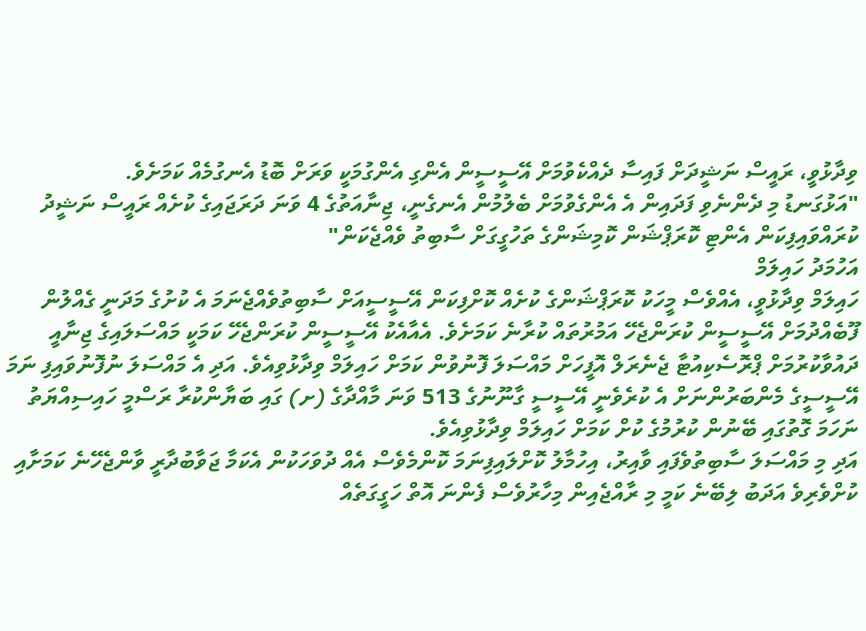ވިދާޅުވީ، ރައީސް ނަޝީދަށް ފައިސާ ދެއްކެވުމަށް އޭސީސީން އެންގި އެންގުމަކީ ވަރަށް ބޮޑު އެނގުމެއް ކަމަށެވެ.
"އަޅުގަނޑު މި ދެންނެވި ފަދައިން އެ އެންގެވުމަށް ބެލުމުން އެނގެނީ، ޖިނާއަތުގެ 4 ވަނަ ދަރަޖައިގެ ކުށެއް ރައީސް ނަޝީދު ކުރައްވައިފިކަން އެންޓި ކޮރަޕްޝަން ކޮމިޝަންގެ ތަހުގީގަށް ސާބިތު ވެއްޖެކަން"
އަހުމަދު ހައިލަމް
ހައިލަމް ވިދާޅުވީ، އެއްވެސް މީހަކު ކޮރަޕްޝަންގެ ކުށެއް ކޮށްފިކަން އޭސީސީއަށް ސާބިތުވެއްޖެނަމަ އެ ކުށުގެ މަދަނީ ގެއްލުން ފޫބެއްދުމަށް އޭސީސީން ކުރަންޖެހޭ އަމުރުތައް ކުރާނެ ކަމަށެވެ. އެއާއެކު އޭސީސީން ކުރަންޖެހޭ ކަމަކީ މައްސަލައިގެ ޖިނާއީ ދައުވާކުރުމަށް ޕްރޮސެކިއުޓާ ޖެނެރަލް އޮފީހަށް މައްސަލަ ފޮނުވުން ކަމަށް ހައިލަމް ވިދާޅުވިއެވެ. އަދި އެ މައްސަލަ ނުފޮނުވައިފި ނަމަ އޭސީސީގެ މެންބަރުންނަށް އެ ކުރެވެނީ އޭސީސީ ގާނޫނުގެ 513 ވަނަ މާއްދާގެ (ށ) ގައި ބަޔާންކުރާ ރަސްމީ ހައިސިއްޔަތު ނަހަމަ ގޮތުގައި ބޭނުން ކުރުމުގެ ކުށް ކަމަށް ހައިލަމް ވިދާޅުވިއެވެ.
އަދި މި މައްސަލަ ސާބިތުވެފައި ވާއިރު، އިހުމާލު ކޮށްލައިފިނަމަ ކޮންމެވެސް އެއް ދުވަހަކުން އެކަމާ ޖަވާބުދާރީ ވާންޖެހޭނެ ކަމަށާއި ކުށްވެރިވެ އަދަބު ލިބޭނެ ކަމީ މި ރާއްޖެއިން މިހާރުވެސް ފެންނަ އޮތް ހަގީގަތެއް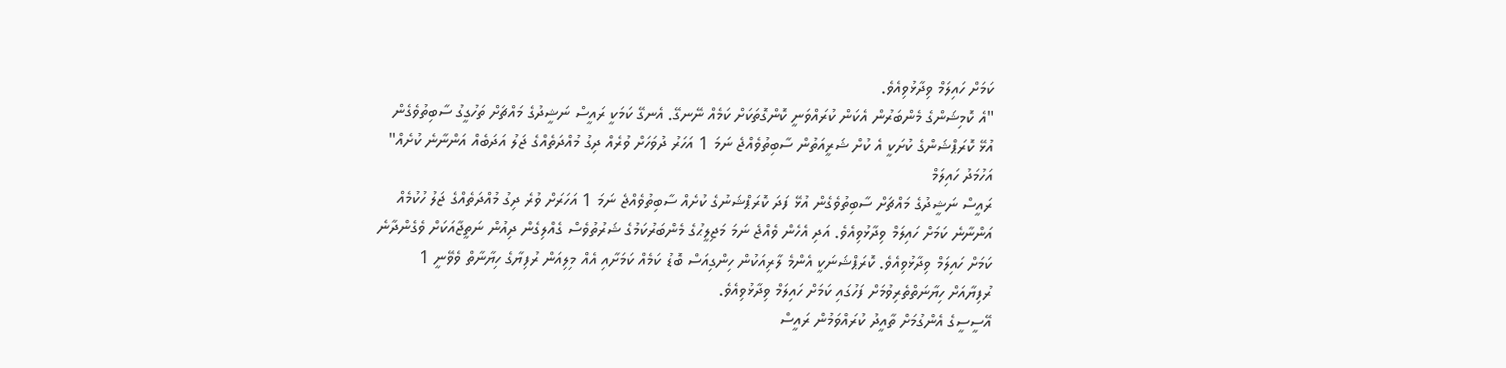ކަމަށް ހައިލަމް ވިދާޅުވިއެވެ.
"އެ ކޮމިޝަންގެ މެންބަރުން އެކަން ކުރައްވަނީ ކޮންގޮތަކަށް ކަމެއް ނޭނގޭ. އެނގޭ ކަމަކީ ރައީސް ނަޝީދުގެ މައްޗަށް ތަހުގީގު ސާބިތުވެގެން އުޅޭ ކޮރަޕްޝަންގެ ކުށަކީ އެ ކުށް ޝަރީއަތުން ސާބިތުވެއްޖެ ނަމަ 1 އަހަރު ދުވަހަށް ވުރެއް ދިގު މުއްދަތެއްގެ ޖަލު އަދަބެއް އަންނާނެ ކުށެއް"
އަހުމަދު ހައިލަމް
ރައީސް ނަޝީދުގެ މައްޗަށް ސާބިތުވެގެން އުޅޭ ފަދަ ކޮރަޕްޝަނުގެ ކުށެއް ސާބިތުވެއްޖެ ނަމަ 1 އަހަރަށް ވުރެ ދިގު މުއްދަތެއްގެ ޖަލު ހުކުމެއް އަންނާނެ ކަމަށް ހައިލަމް ވިދާޅުވިއެވެ. އަދި އެހެން ވެއްޖެ ނަމަ މަޖިލީޙުގެ މެންބަރުކަމުގެ ޝަރުތުވެސް ގެއްލިގެން ދިއުން ނަތީޖާއަކަށް ވެގެންދާނެ ކަމަށް ހައިލަމް ވިދާޅުވިއެވެ. ކޮރަޕްޝަނަކީ އެންމެ ލާރިއަކުން ހިންގިއަސް ބޮޑު ކަމެއް ކަމަށާއި އެއް މިލިއަން ރުފިޔާގެ ހިޔާނާތް ވެވޭނީ 1 ރުފިޔާއަށް ހިޔާނަތްތެރިވުމަށް ފަހުގައި ކަމަށް ހައިލަމް ވިދާޅުވިއެވެ.
އޭސީސީގެ އެންގުމަށް ތާއީދު ކުރައްވަމުން ރައީސް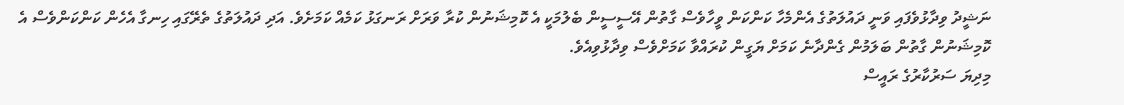ނަޝީދު ވިދާޅުވެފައި ވަނީ ދައުލަތުގެ އެންމެހާ ކަންކަން ވީހާވެސް ގާތުން އޭސީސީން ބެލުމަކީ އެ ކޮމިޝަނުން ކުރާ ވަރަށް ރަނގަޅު ކަމެއް ކަމަށެވެ. އަދި ދައުލަތުގެ ތެރޭގައި ހިނގާ އެހެން ކަންކަންވެސް އެ ކޮމިޝަނުން ގާތުން ބަލަމުން ގެންދާނެ ކަމަށް ޔަގީން ކުރައްވާ ކަމަށްވެސް ވިދާޅުވިއެވެ.
މިދިޔަ ސަރުކާރުގެ ރައީސް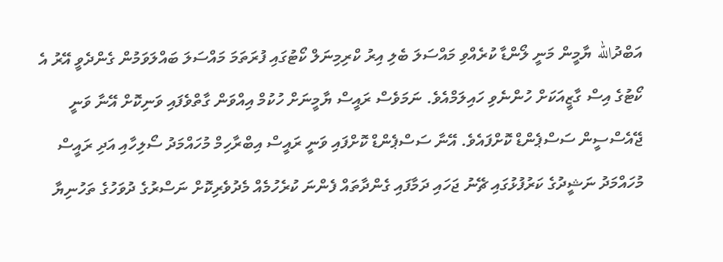އަބްދުالله ޔާމީން މަނީ ލޯންޑާ ކުރެއްވި މައްސަލަ ބެލި އިރު ކްރިމިނަލް ކޯޓުގައި ފުރަތަމަ މައްސަލަ ބައްލަވަމުން ގެންދެވީ އޭރު އެ ކޯޓުގެ އިސް ގާޒީއަކަށް ހުންނެވި ހައިލަމްއެވެ. ނަމަވެސް ރައީސް ޔާމީނަށް ހުކުމް އިއްވަން ގާތްވެފައި ވަނިކޮށް އޭނާ ވަނީ ޖޭއެސްސީން ސަސްޕެންޑް ކޮށްފައެވެ. އޭނާ ސަސްޕެންޑް ކޮށްފައި ވަނީ ރައީސް އިބްރާހިމް މުހައްމަދު ސޯލިހާއި އަދި ރައީސް މުހައްމަދު ނަޝީދުގެ ކަރުފުޅުގައި ޗޭނު ޖަހައި ދަމާފައި ގެންދާތައް ފެންނަ ކުރެހުމެއް މެދުވެރިކޮށް ނަސްރުގެ ދުވަހުގެ ތަހުނިޔާ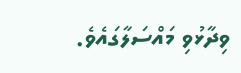ވިދާޅުވި މައްސަލާގައެވެ.